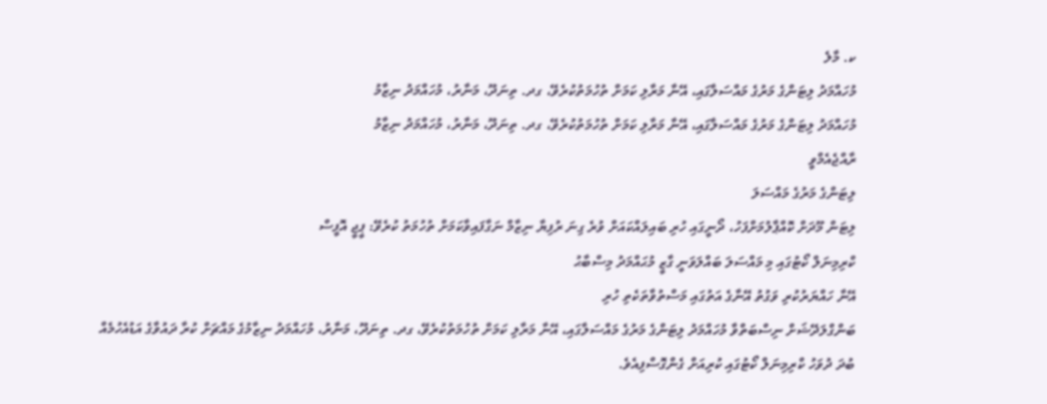ކ. މާލެ
މުހައްމަދު ލިޓަންގެ މަރުގެ މައްސަލާގައި، އޭނާ މަރާލި ކަމަށް ތުހުމަތުކުރެވޭ، ގދ. ތިނަދޫ، މަނާރު، މުހައްމަދު ނިޒާމު
މުހައްމަދު ލިޓަންގެ މަރުގެ މައްސަލާގައި، އޭނާ މަރާލި ކަމަށް ތުހުމަތުކުރެވޭ، ގދ. ތިނަދޫ، މަނާރު، މުހައްމަދު ނިޒާމު
ރާއްޖެއެމްވީ
ލިޓަންގެ މަރުގެ މައްސަލަ
ލިޓަން މޫދަށް ކޮއްޕާލުމަށްފަހު، ދޯނީގައި ހުރި ބައިލައްކައަށް ވުރެ ގިނަ ރުފިޔާ ނިޒާމް ނަގާފައިވާކަމަށް ތުހުމަތު ކުރެވޭ: ޕީޖީ އޮފީސް
ކްރިމިނަލް ކޯޓުގައި މި މައްސަލަ ބައްލަވަނީ ގާޒީ މުޙައްމަދު މިސްބާޙު
އޭނާ ހައްޔަރުކުރި ވަގުތު އޭނާގެ އަތުގައި މަސްތުވާތަކެތި ހުރި
ބަންގްލަދޭޝަށް ނިސްބަތްވާ މުހައްމަދު ލިޓަންގެ މަރުގެ މައްސަލާގައި، އޭނާ މަރާލި ކަމަށް ތުހުމަތުކުރެވޭ، ގދ. ތިނަދޫ، މަނާރު، މުހައްމަދު ނިޒާމުގެ މައްޗަށް ކުރާ ދައުވާގެ އަޑުއެހުމެއް ބުދަ ދުވަހު ކްރިމިނަލް ކޯޓުގައި ކުރިއަށް ގެންގޮސްފިއެވެ.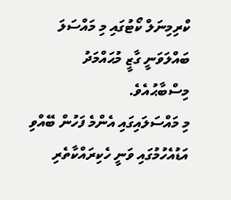ކްރިމިނަލް ކޯޓުގައި މި މައްސަލަ ބައްލަވަނީ ގާޒީ މުޙައްމަދު މިސްބާޙުއެވެ.
މި މައްސަލައިގައި އެންމެ ފަހުން ބޭއްވި އަޑުއެހުމުގައި ވަނީ ހެކިރައްކާތެރި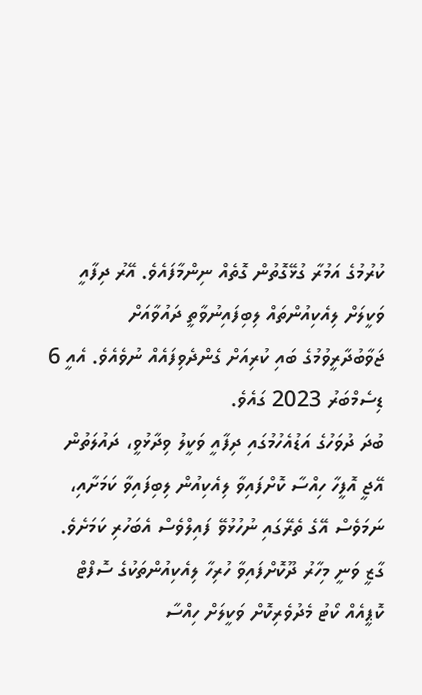ކުރުމުގެ އަމުރާ ގުޅޭގޮތުން ގޮތެއް ނިންމާފައެވެ. އޭރު ދިފާއީ ވަކީލަށް ލިއެކިއުންތައް ލިބިފައިނުވާތީ ދައުވާއަށް ޖަވާބުދާރީވުމުގެ ބައި ކުރިއަށް ގެންދެވިފައެއް ނުވެއެވެ. އެއީ 6 ޑިސެމްބަރު 2023 ގައެވެ.
ބުދަ ދުވަހުގެ އަޑުއެހުމުގައި ދިފާއީ ވަކީލު ވިދާޅުވީ، ދައުލަތުން އޭޖީ އޮފީހާ ހިއްސާ ކޮށްފައިވާ ލިއެކިއުން ލިބިފައިވާ ކަމަށާއި، ނަމަވެސް އޭގެ ތެރޭގައި ނުހުޅުވޭ ފައިލްވެސް އެބަހުރި ކަމަށެވެ.
ގާޒީ ވަނީ މިހާރު ދޫކޮށްފައިވާ ހުރިހާ ލިއެކިއުންތަކުގެ ސޮފްޓް ކޮޕީއެއް ކޯޓު މެދުވެރިކޮށް ވަކީލަށް ހިއްސާ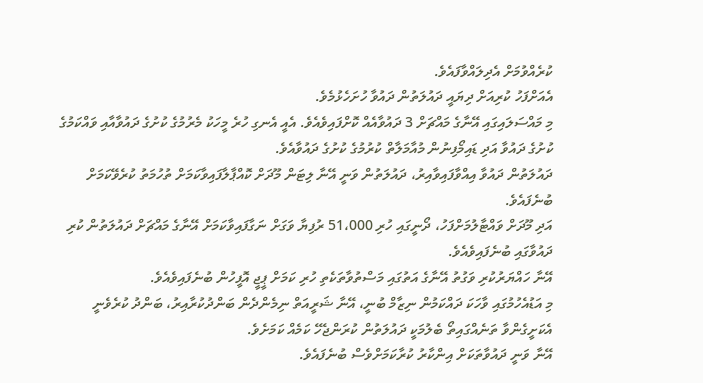ކުރެއްވުމަށް އެދިލައްވާފައެވެ.
އެއަށްފަހު ކުރިއަށް ދިޔައީ ދައުލަތުން ދައުވާ ހުށަހެޅުމެވެ.
މި މައްސަލައިގައި އޭނާގެ މައްޗަށް 3 ދައުވާއެއް ކޮށްފައިވެއެވެ. އެއީ އެނގި ހުރެ މީހަކު މެރުމުގެ ކުށުގެ ދައުވާއާއި ވައްކަމުގެ ކުށުގެ ދައުވާ އަދި ޑައިމޯފިނުން މުއާމަލާތް ކުރުމުގެ ކުށުގެ ދައުވާއެވެ.
ދައުލަތުން ދައުވާ އިއްވާފައިވާއިރު، ދައުލަތުން ވަނީ އޭނާ ލިޓަން މޫދަށް ކޮއްޕާލާފައިވާކަމަށް ތުހުމަތު ކުރެވޭކަމަށް ބުނެފައެވެ.
އަދި މޫދަށް ވައްޓާލުމަށްފަހު، ދޯނީގައި ހުރި 51،000 ރުފިޔާ ވަގަށް ނަގާފައިވާކަމަށް އޭނާގެ މައްޗަށް ދައުލަތުން ކުރި ދައުވާގައި ބުނެފައިވެއެވެ.
އޭނާ ހައްޔަރުކުރި ވަގުތު އޭނާގެ އަތުގައި މަސްތުވާތަކެތި ހުރި ކަމަށް ޕީޖީ އޮފީހުން ބުނެފައިވެއެވެ.
މި އަޑުއެހުމުގައި ވާހަކަ ދައްކަމުން ނިޒާމް ބުނީ، އޭނާ ޝަރީއަތް ނިމެންދެން ބަންދުކުރާއިރު، ބަންދު ކުރެވެނީ އެކަށީގެންވާ ތަނެއްގައިތޯ ބެލުމަކީ ދައުލަތުން ކުރަންޖެހޭ ކަމެއް ކަމަށެވެ.
އޭނާ ވަނީ ދައުވާތަކަށް އިންކާރު ކުރާކަމަށްވެސް ބުނެފައެވެ.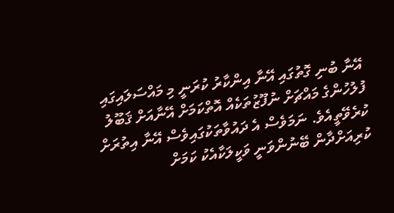އޭނާ ބުނި ގޮތުގައި އޭނާ އިންކާރު ކުރަނީ މި މައްސަލައިގައި ފުލުހުންގެ މައްޗަށް ނުފޫޒުތަކެއް އޮތްކަމަށް އޭނާއަށް ޤަބޫލު ކުރެވޭތީއެވެ. ނަމަވެސް އެ ދައުވާތަކުގައިވެސް އޭނާ އިތުރަށް ކުރިއަށްދާން ބޭނުންވަނީ ވަކީލަކާއެކު ކަމަށް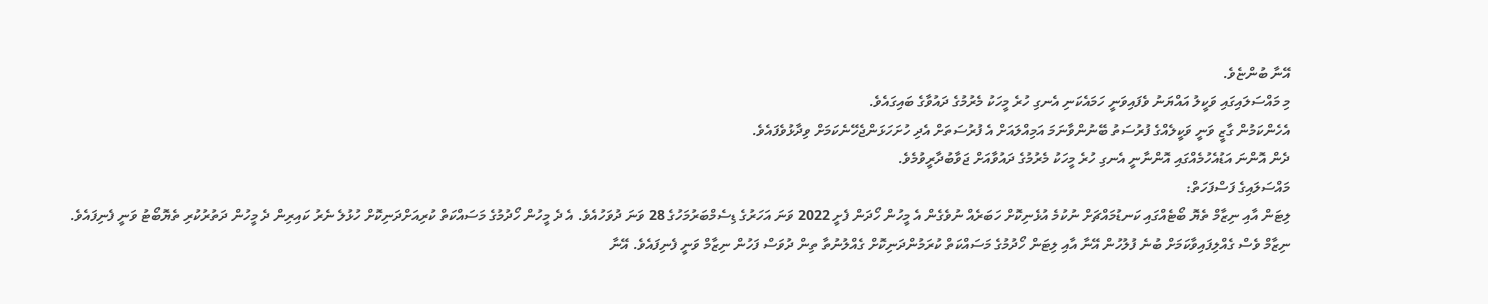އޭނާ ބުންޏެވެ.
މި މައްސަލައިގައި ވަކީލު އައްޔަނު ވެފައިވަނީ ހަމައެކަނި އެނގި ހުރެ މީހަކު މެރުމުގެ ދައުވާގެ ބައިގައެވެ.
އެހެންކަމުން ގާޒީ ވަނީ ވަކީލެއްގެ ފުރުސަތު ބޭނުންވާނަމަ އަމިއްލައަށް އެ ފުރުސަތަށް އެދި ހުށަހަޅަންޖެހޭނެކަމަށް ވިދާޅުވެފައެވެ.
ދެން އޮންނަ އަޑުއެހުމެއްގައި އޮންނާނީ އެނގި ހުރެ މީހަކު މެރުމުގެ ދައުވާއަށް ޖަވާބުދާރީވުމެވެ.
މައްސަލައިގެ ފަސްފަހަތް:
ލިޓަން އާއި ނިޒާމް ތެޔޮ ބޯޓެއްގައި ކަނޑުމައްޗަށް ނުކުމެ އުޅެނިކޮށް ހަބަރެއް ނުވެގެން އެ މީހުން ހޯދަން ފެށީ 2022 ވަނަ އަހަރުގެ ޑިސެމްބަރުމަހުގެ 28 ވަނަ ދުވަހުއެވެ. އެ ދެ މީހުން ހޯދުމުގެ މަސައްކަތް ކުރިއަށްދަނިކޮށް ހުޅުލެ ނެރު ކައިރިން ދެ މީހުން ދަތުރުކުރި ތެޔޮބޯޓު ވަނީ ފެނިފައެވެ.
ނިޒާމް ވެސް ގެއްލިފައިވާކަމަށް ބުނެ ފުލުހުން އޭނާ އާއި ލިޓަން ހޯދުމުގެ މަސައްކަތް ކުރަމުންދަނިކޮށް ގެއްލުނުތާ ތިން ދުވަސް ފަހުން ނިޒާމް ވަނީ ފެނިފައެވެ. އޭނާ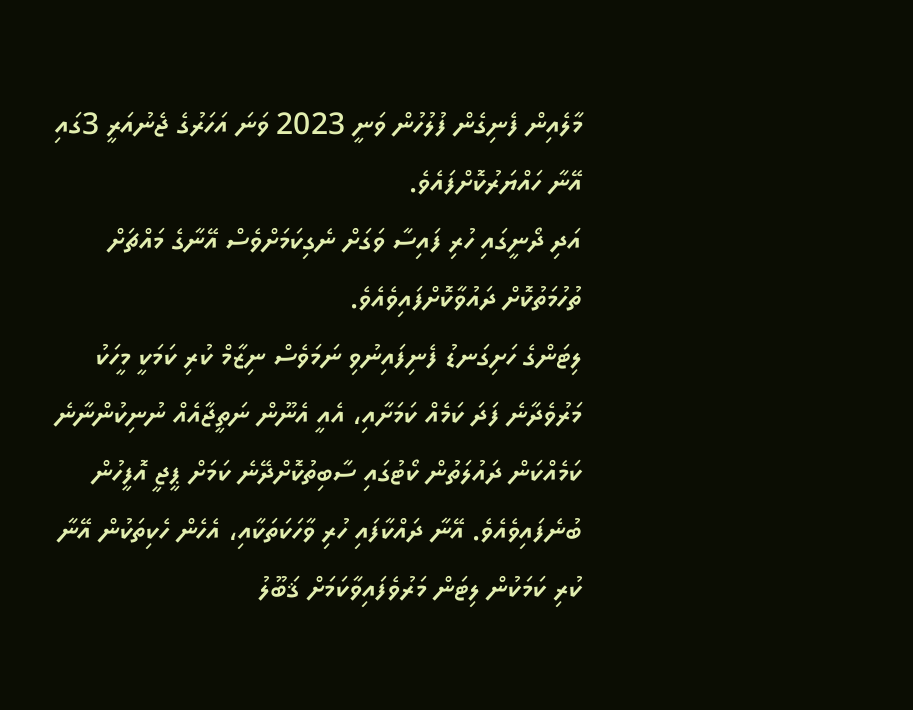މާލެއިން ފެނިގެން ފުލުހުން ވަނީ 2023 ވަނަ އަހަރުގެ ޖެނުއަރީ 3ގައި އޭނާ ހައްޔަރުކޮށްފައެވެ.
އަދި ދޯނީގައި ހުރި ފައިސާ ވަގަށް ނެގިކަމަށްވެސް އޭނާގެ މައްޗަށް ތުހުމަތުކޮށް ދައުވާކޮށްފައިވެއެވެ.
ލިޓަންގެ ހަށިގަނޑު ފެނިފައިނުވި ނަމަވެސް ނިޒާމް ކުރި ކަމަކީ މީހަކު މަރުވެދާނެ ފަދަ ކަމެއް ކަމަށާއި، އެއީ އެނޫން ނަތީޖާއެއް ނުނިކުންނާނެ ކަމެއްކަން ދައުލަތުން ކޯޓުގައި ސާބިތުކޮށްދޭނެ ކަމަށް ޕީޖީ އޮފީހުން ބުނެފައިވެއެވެ. އޭނާ ދައްކާފައި ހުރި ވާހަކަތަކާއި، އެހެން ހެކިތަކުން އޭނާ ކުރި ކަމަކުން ލިޓަން މަރުވެފައިވާކަމަށް ޤަބޫލު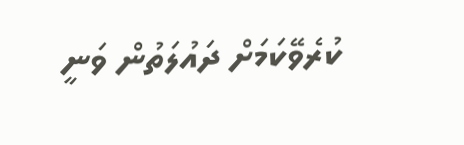ކުރެވޭކަމަށް ދައުލަތުން ވަނީ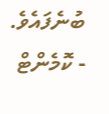ބުނެފައެވެ.
- ކޮމެންޓް